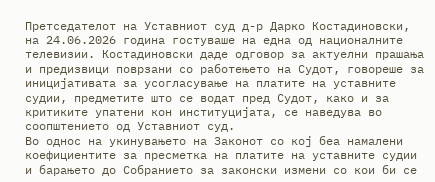Претседателот на Уставниот суд д-р Дарко Костадиновски, на 24.06.2026 година гостуваше на една од националните телевизии. Костадиновски даде одговор за актуелни прашања и предизвици поврзани со работењето на Судот, говореше за иницијативата за усогласување на платите на уставните судии, предметите што се водат пред Судот, како и за критиките упатени кон институцијата, се наведува во соопштението од Уставниот суд.
Во однос на укинувањето на Законот со кој беа намалени коефициентите за пресметка на платите на уставните судии и барањето до Собранието за законски измени со кои би се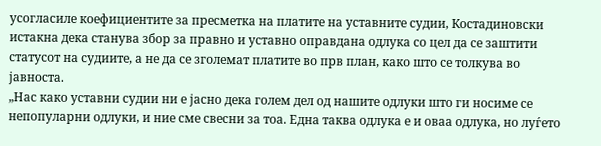усогласиле коефициентите за пресметка на платите на уставните судии, Костадиновски истакна дека станува збор за правно и уставно оправдана одлука со цел да се заштити статусот на судиите, а не да се зголемат платите во прв план, како што се толкува во јавноста.
„Нас како уставни судии ни е јасно дека голем дел од нашите одлуки што ги носиме се непопуларни одлуки, и ние сме свесни за тоа. Една таква одлука е и оваа одлука, но луѓето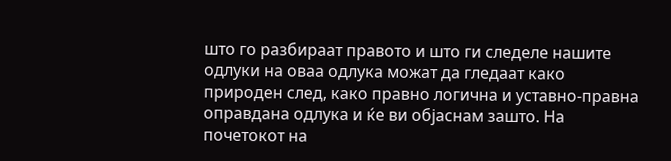што го разбираат правото и што ги следеле нашите одлуки на оваа одлука можат да гледаат како природен след, како правно логична и уставно-правна оправдана одлука и ќе ви објаснам зашто. На почетокот на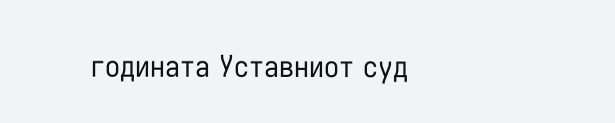годината Уставниот суд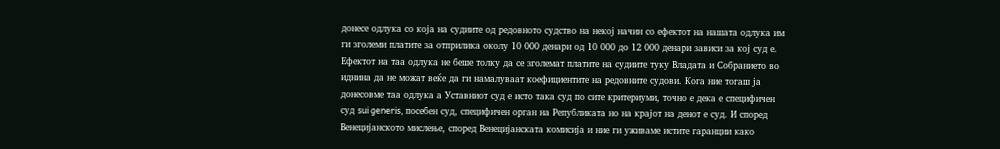донесе одлука со која на судиите од редовното судство на некој начин со ефектот на нашата одлука им ги зголеми платите за отприлика околу 10 000 денари од 10 000 до 12 000 денари зависи за кој суд е. Ефектот на таа одлука не беше толку да се зголемат платите на судиите туку Владата и Собранието во иднина да не можат веќе да ги намалуваат коефициентите на редовните судови. Кога ние тогаш ја донесовме таа одлука а Уставниот суд е исто така суд по сите критериуми, точно е дека е специфичен суд sui generis, посебен суд, специфичен орган на Републиката но на крајот на денот е суд. И според Венецијанското мислење, според Венецијанската комисија и ние ги уживаме истите гаранции како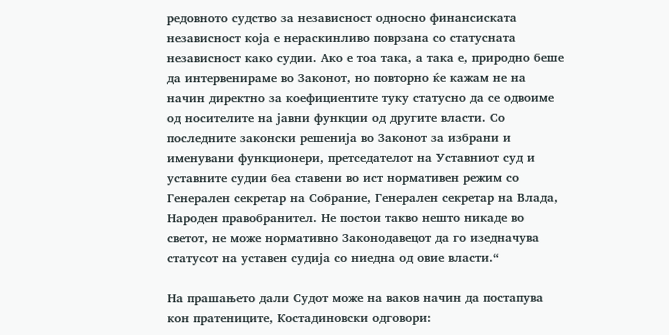редовното судство за независност односно финансиската независност која е нераскинливо поврзана со статусната независност како судии. Ако е тоа така, а така е, природно беше да интервенираме во Законот, но повторно ќе кажам не на начин директно за коефициентите туку статусно да се одвоиме од носителите на јавни функции од другите власти. Со последните законски решенија во Законот за избрани и именувани функционери, претседателот на Уставниот суд и уставните судии беа ставени во ист нормативен режим со Генерален секретар на Собрание, Генерален секретар на Влада, Народен правобранител. Не постои такво нешто никаде во светот, не може нормативно Законодавецот да го изедначува статусот на уставен судија со ниедна од овие власти.“

На прашањето дали Судот може на ваков начин да постапува кон пратениците, Костадиновски одговори: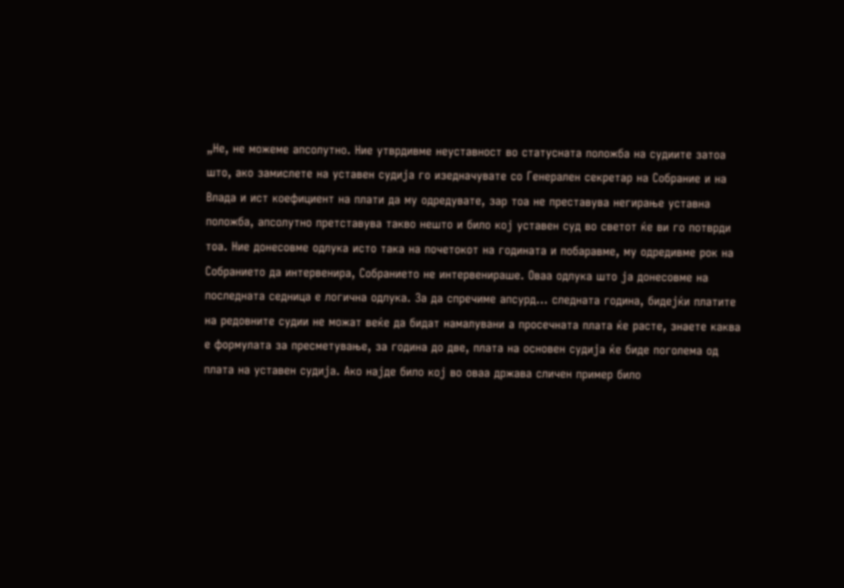„Не, не можеме апсолутно. Ние утврдивме неуставност во статусната положба на судиите затоа што, ако замислете на уставен судија го изедначувате со Генерален секретар на Собрание и на Влада и ист коефициент на плати да му одредувате, зар тоа не преставува негирање уставна положба, апсолутно претставува такво нешто и било кој уставен суд во светот ќе ви го потврди тоа. Ние донесовме одлука исто така на почетокот на годината и побаравме, му одредивме рок на Собранието да интервенира, Собранието не интервенираше. Оваа одлука што ја донесовме на последната седница е логична одлука. За да спречиме апсурд… следната година, бидејќи платите на редовните судии не можат веќе да бидат намалувани а просечната плата ќе расте, знаете каква е формулата за пресметување, за година до две, плата на основен судија ќе биде поголема од плата на уставен судија. Ако најде било кој во оваа држава сличен пример било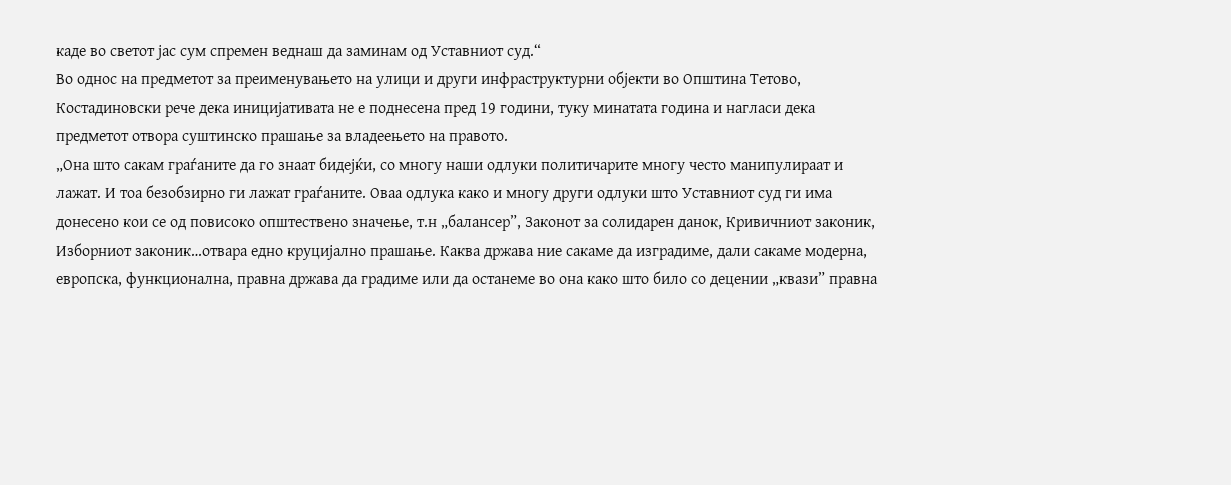каде во светот јас сум спремен веднаш да заминам од Уставниот суд.“
Во однос на предметот за преименувањето на улици и други инфраструктурни објекти во Општина Тетово, Костадиновски рече дека иницијативата не е поднесена пред 19 години, туку минатата година и нагласи дека предметот отвора суштинско прашање за владеењето на правото.
„Она што сакам граѓаните да го знаат бидејќи, со многу наши одлуки политичарите многу често манипулираат и лажат. И тоа безобзирно ги лажат граѓаните. Оваа одлука како и многу други одлуки што Уставниот суд ги има донесено кои се од повисоко општествено значење, т.н „балансер”, Законот за солидарен данок, Кривичниот законик, Изборниот законик…отвара едно круцијално прашање. Каква држава ние сакаме да изградиме, дали сакаме модерна, европска, функционална, правна држава да градиме или да останеме во она како што било со децении „квази” правна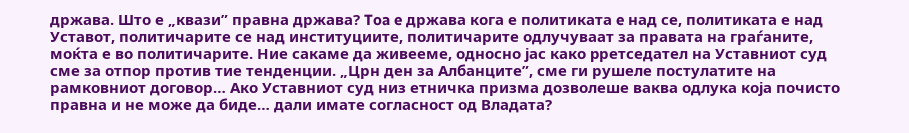држава. Што е „квази” правна држава? Toa e држава кога е политиката e над се, политиката е над Уставот, политичарите се над институциите, политичарите одлучуваат за правата на граѓаните, моќта е во политичарите. Ние сакаме да живееме, односно јас како pретседател на Уставниот суд сме за отпор против тие тенденции. „Црн ден за Албанците”, сме ги рушеле постулатите на рамковниот договор… Ако Уставниот суд низ етничка призма дозволеше ваква одлука која почисто правна и не може да биде… дали имате согласност од Владата?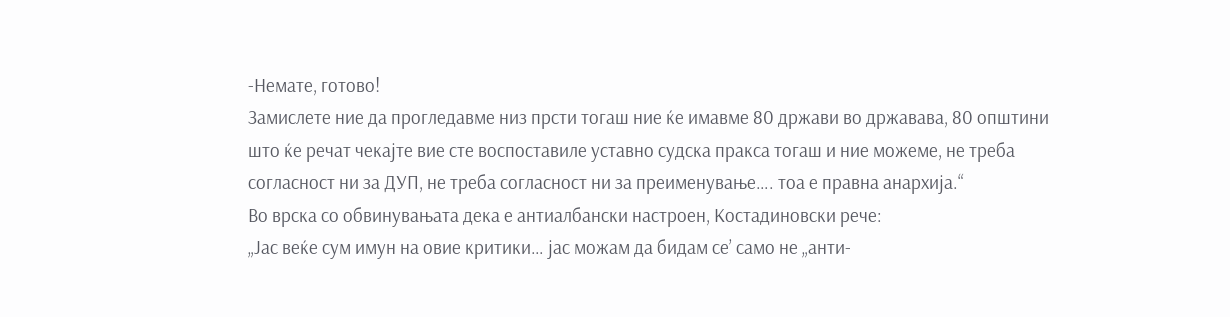-Немате, готово!
Замислете ние да прогледавме низ прсти тогаш ние ќе имавме 80 држави во државава, 80 општини што ќе речат чекајте вие сте воспоставиле уставно судска пракса тогаш и ние можеме, не треба согласност ни за ДУП, не треба согласност ни за преименување…. тоа е правна анархија.“
Во врска со обвинувањата дека е антиалбански настроен, Костадиновски рече:
„Јас веќе сум имун на овие критики… јас можам да бидам сe’ само не „анти-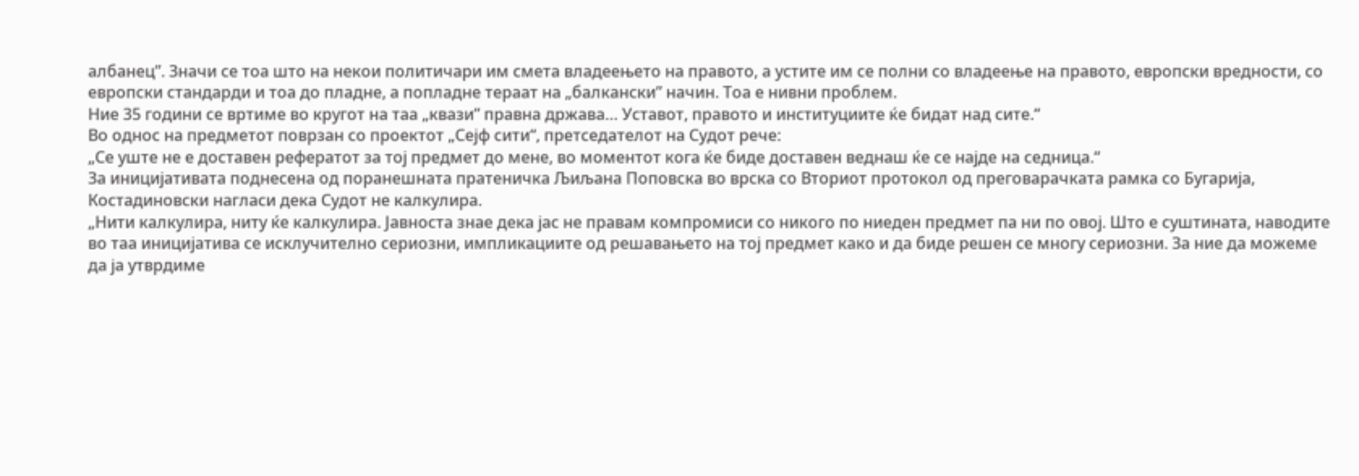албанец”. Значи се тоа што на некои политичари им смета владеењето на правото, а устите им се полни со владеење на правото, европски вредности, со европски стандарди и тоа до пладне, а попладне тераат на „балкански” начин. Тоа е нивни проблем.
Ние 35 години се вртиме во кругот на таа „квази” правна држава… Уставот, правото и институциите ќе бидат над сите.“
Во однос на предметот поврзан со проектот „Сејф сити“, претседателот на Судот рече:
„Се уште не е доставен рефератот за тој предмет до мене, во моментот кога ќе биде доставен веднаш ќе се најде на седница.“
За иницијативата поднесена од поранешната пратеничка Љиљана Поповска во врска со Вториот протокол од преговарачката рамка со Бугарија, Костадиновски нагласи дека Судот не калкулира.
„Нити калкулира, ниту ќе калкулира. Јавноста знае дека јас не правам компромиси со никого по ниеден предмет па ни по овој. Што е суштината, наводите во таа иницијатива се исклучително сериозни, импликациите од решавањето на тој предмет како и да биде решен се многу сериозни. За ние да можеме да ја утврдиме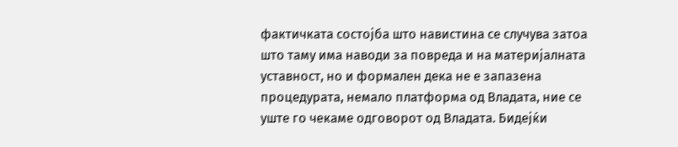фактичката состојба што навистина се случува затоа што таму има наводи за повреда и на материјалната уставност, но и формален дека не е запазена процедурата, немало платформа од Владата, ние се уште го чекаме одговорот од Владата. Бидејќи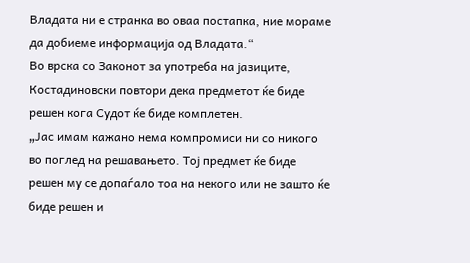Владата ни е странка во оваа постапка, ние мораме да добиеме информација од Владата.“
Во врска со Законот за употреба на јазиците, Костадиновски повтори дека предметот ќе биде решен кога Судот ќе биде комплетен.
„Jас имам кажано нема компромиси ни со никого во поглед на решавањето. Тој предмет ќе биде решен му се допаѓало тоа на некого или не зашто ќе биде решен и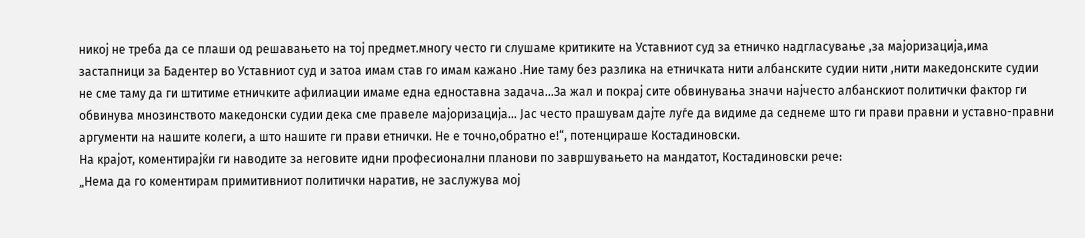никој не треба да се плаши од решавањето на тој предмет.многу често ги слушаме критиките на Уставниот суд за етничко надгласување ,за мајоризација,има застапници за Бадентер во Уставниот суд и затоа имам став го имам кажано .Ние таму без разлика на етничката нити албанските судии нити ,нити македонските судии не сме таму да ги штитиме етничките афилиации имаме една едноставна задача…За жал и покрај сите обвинувања значи најчесто албанскиот политички фактор ги обвинува мнозинството македонски судии дека сме правеле мајоризација… Јас често прашувам дајте луѓе да видиме да седнеме што ги прави правни и уставно-правни аргументи на нашите колеги, а што нашите ги прави етнички. Не е точно,обратно е!“, потенцираше Костадиновски.
На крајот, коментирајќи ги наводите за неговите идни професионални планови по завршувањето на мандатот, Костадиновски рече:
„Нема да го коментирам примитивниот политички наратив, не заслужува мој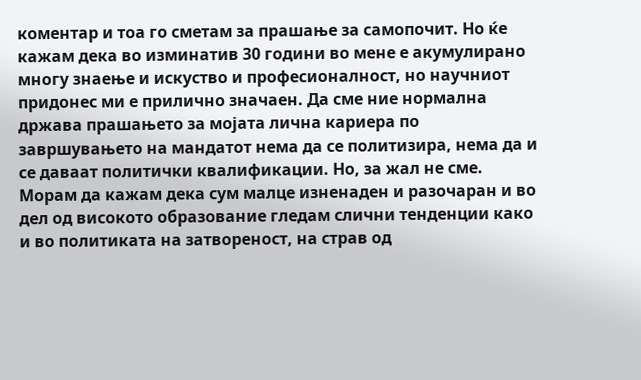коментар и тоа го сметам за прашање за самопочит. Но ќе кажам дека во изминатив 30 години во мене е акумулирано многу знаење и искуство и професионалност, но научниот придонес ми е прилично значаен. Да сме ние нормална држава прашањето за мојата лична кариера по завршувањето на мандатот нема да се политизира, нема да и се даваат политички квалификации. Но, за жал не сме. Морам да кажам дека сум малце изненаден и разочаран и во дел од високото образование гледам слични тенденции како и во политиката на затвореност, на страв од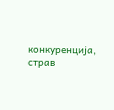конкуренција, страв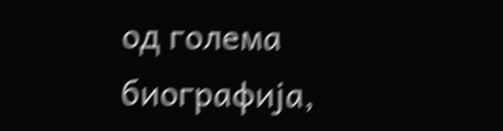од голема биографија,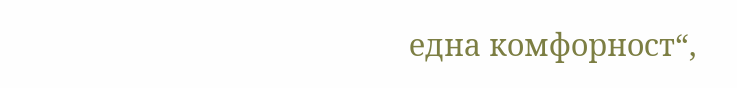една комфорност“,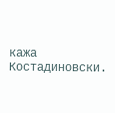кажа Костадиновски.